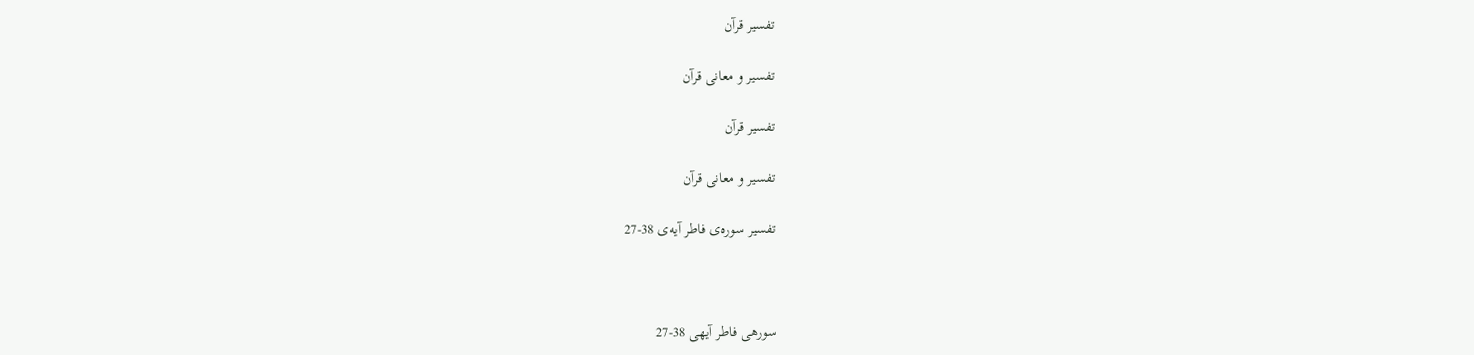تفسیر قرآن

تفسیر و معانی قرآن

تفسیر قرآن

تفسیر و معانی قرآن

تفسیر سوره‌ی فاطر آیه‌ی 38-27



سورهی فاطر آیهی 38-27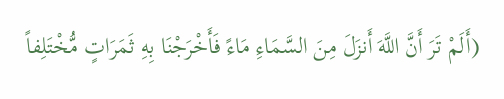(أَلَمْ تَرَ أَنَّ اللَّهَ أَنزَلَ مِنَ السَّمَاءِ مَاءً فَأَخْرَجْنَا بِهِ ثَمَرَاتٍ مُّخْتَلِفاً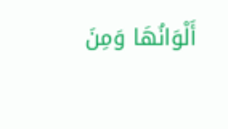أَلْوَانُهَا وَمِنَ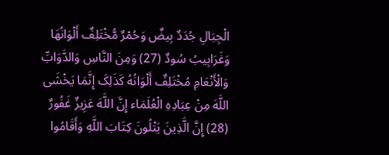الْجِبَالِ جُدَدٌ بِیضٌ وَحُمْرٌ مُّخْتَلِفٌ أَلْوَانُهَا وَغَرَابِیبُ سُودٌ (27) وَمِنَ النَّاسِ وَالدَّوَابِّ وَالْأَنْعَامِ مُخْتَلِفٌ أَلْوَانُهُ کَذَلِکَ إِنَّمَا یَخْشَى اللَّهَ مِنْ عِبَادِهِ الْعُلَمَاء إِنَّ اللَّهَ عَزِیزٌ غَفُورٌ (28) إِنَّ الَّذِینَ یَتْلُونَ کِتَابَ اللَّهِ وَأَقَامُوا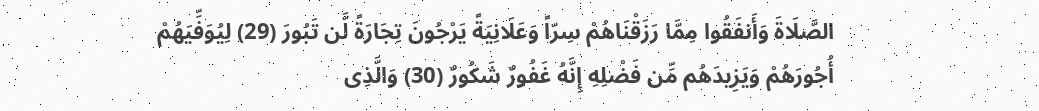الصَّلَاةَ وَأَنفَقُوا مِمَّا رَزَقْنَاهُمْ سِرّاً وَعَلَانِیَةً یَرْجُونَ تِجَارَةً لَّن تَبُورَ (29) لِیُوَفِّیَهُمْ أُجُورَهُمْ وَیَزِیدَهُم مِّن فَضْلِهِ إِنَّهُ غَفُورٌ شَکُورٌ (30) وَالَّذِی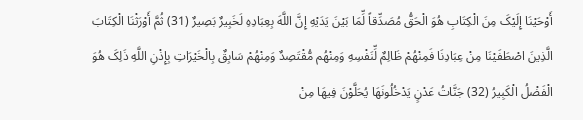أَوْحَیْنَا إِلَیْکَ مِنَ الْکِتَابِ هُوَ الْحَقُّ مُصَدِّقاً لِّمَا بَیْنَ یَدَیْهِ إِنَّ اللَّهَ بِعِبَادِهِ لَخَبِیرٌ بَصِیرٌ (31) ثُمَّ أَوْرَثْنَا الْکِتَابَ الَّذِینَ اصْطَفَیْنَا مِنْ عِبَادِنَا فَمِنْهُمْ ظَالِمٌ لِّنَفْسِهِ وَمِنْهُم مُّقْتَصِدٌ وَمِنْهُمْ سَابِقٌ بِالْخَیْرَاتِ بِإِذْنِ اللَّهِ ذَلِکَ هُوَ الْفَضْلُ الْکَبِیرُ (32) جَنَّاتُ عَدْنٍ یَدْخُلُونَهَا یُحَلَّوْنَ فِیهَا مِنْ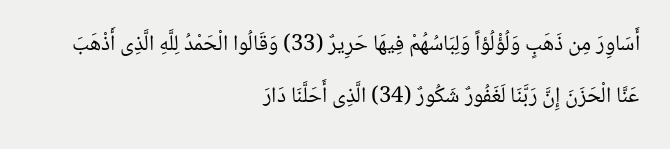أَسَاوِرَ مِن ذَهَبٍ وَلُؤْلُؤاً وَلِبَاسُهُمْ فِیهَا حَرِیرٌ (33) وَقَالُوا الْحَمْدُ لِلَّهِ الَّذِی أَذْهَبَ عَنَّا الْحَزَنَ إِنَّ رَبَّنَا لَغَفُورٌ شَکُورٌ (34) الَّذِی أَحَلَّنَا دَارَ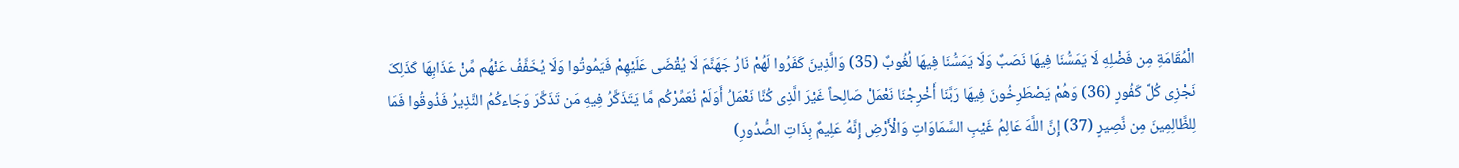الْمُقَامَةِ مِن فَضْلِهِ لَا یَمَسُّنَا فِیهَا نَصَبٌ وَلَا یَمَسُّنَا فِیهَا لُغُوبٌ (35) وَالَّذِینَ کَفَرُوا لَهُمْ نَارُ جَهَنَّمَ لَا یُقْضَى عَلَیْهِمْ فَیَمُوتُوا وَلَا یُخَفَّفُ عَنْهُم مِّنْ عَذَابِهَا کَذَلِکَ نَجْزِی کُلَّ کَفُورٍ (36) وَهُمْ یَصْطَرِخُونَ فِیهَا رَبَّنَا أَخْرِجْنَا نَعْمَلْ صَالِحاً غَیْرَ الَّذِی کُنَّا نَعْمَلُ أَوَلَمْ نُعَمِّرْکُم مَّا یَتَذَکَّرُ فِیهِ مَن تَذَکَّرَ وَجَاءکُمُ النَّذِیرُ فَذُوقُوا فَمَا لِلظَّالِمِینَ مِن نَّصِیرٍ (37) إِنَّ اللَّهَ عَالِمُ غَیْبِ السَّمَاوَاتِ وَالْأَرْضِ إِنَّهُ عَلِیمٌ بِذَاتِ الصُّدُورِ)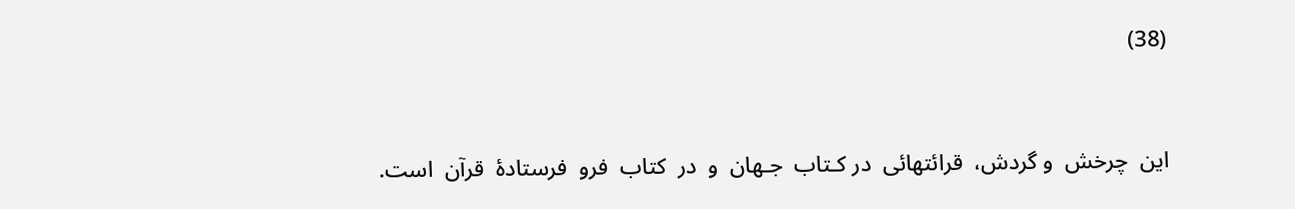(38)



این  چرخش  و گردش،  قرائتهائی  در کـتاب  جـهان  و  در  کتاب  فرو  فرستادۀ  قرآن  است.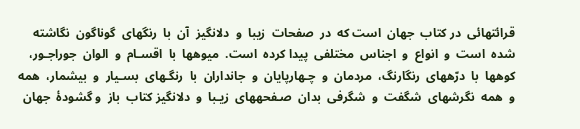قرائتهائی  در کتاب  جهان  است که  در  صفحات  زیبا  و  دلانگیز  آن  با  رنگهای  گوناگون  نگاشته  شده  است  و  انواع  و  اجناس  مختلفی  پیدا کرده  است.  میوهها  با  اقسـام  و  الوان  جوراجـور،  کوهها  با  درّههای  رنگارنگ،  مردمان  و  چـهارپایان  و  جانداران  با  رنگـهای  بسـیار  و  بیشمار،  همه  و  همه  نگرشهای  شگفت  و  شگرفی  بدان  صـفحههای  زیـبا  و  دلانگیز کتاب  باز  و گشودۀ  جهان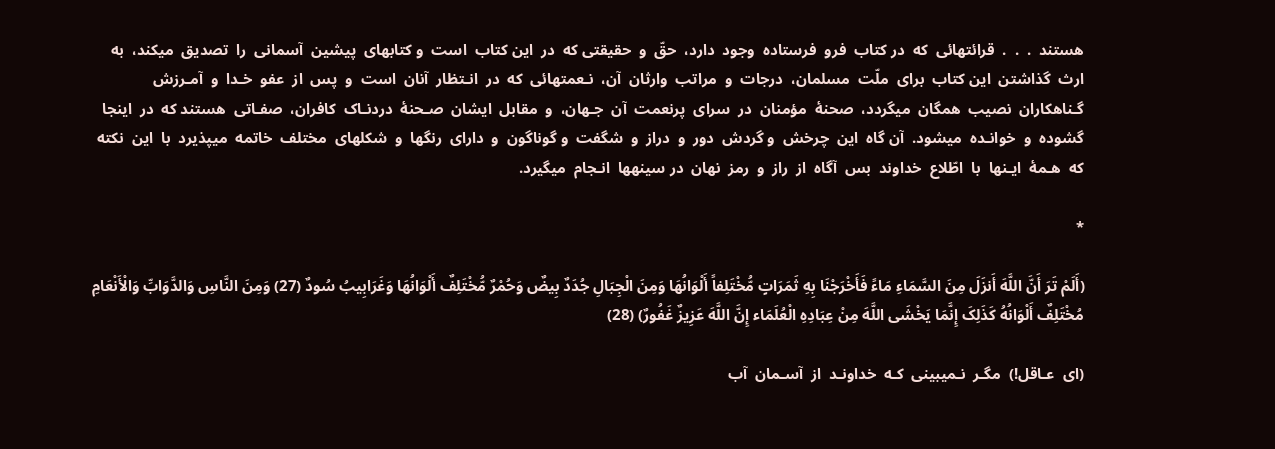هستند  .  .  .  قرائتهائی  که  در کتاب  فرو  فرستاده  وجود  دارد،  حقّ  و  حقیقتی که  در  این کتاب  است  و کتابهای  پیشین  آسمانی  را  تصدیق  میکند،  به  ارث  گذاشتن  این کتاب  برای  ملّت  مسلمان،  درجات  و  مراتب  وارثان  آن،  نـعمتهائی  که  در  انـتظار  آنان  است  و  پس  از  عفو  خـدا  و  آمـرزش گـناهکاران  نصیب  همگان  میگردد،  صحنۀ  مؤمنان  در  سرای  پرنعمت  آن  جـهان،  و  مقابل  ایشان  صـحنۀ  دردنـاک  کافران،  صفـاتی  هستند که  در  اینجا  گشوده  و  خوانـده  میشود.  آن گاه  این  چرخش  و گردش  دور  و  دراز  و  شگفت  و گوناگون  و  دارای  رنگها  و  شکلهای  مختلف  خاتمه  میپذیرد  با  این  نکته که  هـمۀ  ایـنها  با  اطّلاع  خداوند  بس  آگاه  از  راز  و  رمز  نهان  در سینهها  انـجام  میگیرد.

*

(أَلَمْ تَرَ أَنَّ اللَّهَ أَنزَلَ مِنَ السَّمَاءِ مَاءً فَأَخْرَجْنَا بِهِ ثَمَرَاتٍ مُّخْتَلِفاً أَلْوَانُهَا وَمِنَ الْجِبَالِ جُدَدٌ بِیضٌ وَحُمْرٌ مُّخْتَلِفٌ أَلْوَانُهَا وَغَرَابِیبُ سُودٌ (27) وَمِنَ النَّاسِ وَالدَّوَابِّ وَالْأَنْعَامِ مُخْتَلِفٌ أَلْوَانُهُ کَذَلِکَ إِنَّمَا یَخْشَى اللَّهَ مِنْ عِبَادِهِ الْعُلَمَاء إِنَّ اللَّهَ عَزِیزٌ غَفُورٌ) (28)

(ای  عـاقل!)  مگـر  نـمیبینی  کـه  خداونـد  از  آسـمان  آب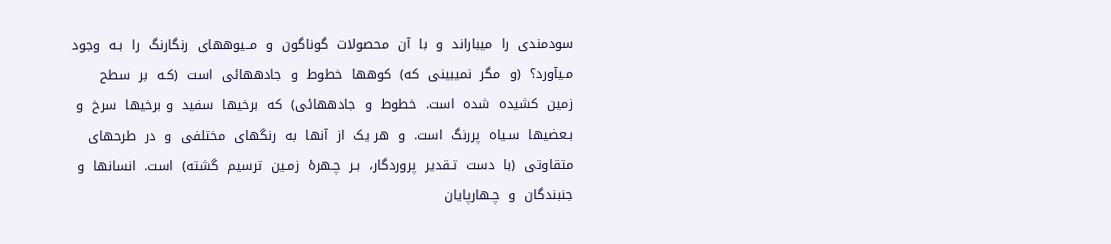سودمندی  را  میباراند  و  با  آن  محصولات  گوناگون  و  مــیوههای  رنگارنگ  را  بـه  وجود  مـیآورد؟  (و  مگر  نمیبینی  که)  کوهها  خطوط  و  جادههائی  است  (کـه  بر  سطح  زمین  کشیده  شده  است.  خطوط  و  جادههائی)  که  برخیها  سفید  و برخیها  سرخ  و  بـعضیها  سـیاه  پررنگ  است.  و  هر یک  از  آنها  به  رنگهای  مختلفی  و  در  طرحهای  متقاوتی  (با  دست  تـقدیر  پروردگار،  بـر  چـهرۀ  زمـین  ترسیم  گشته)  است.  انسانها  و  جنبندگان  و  چـهارپایان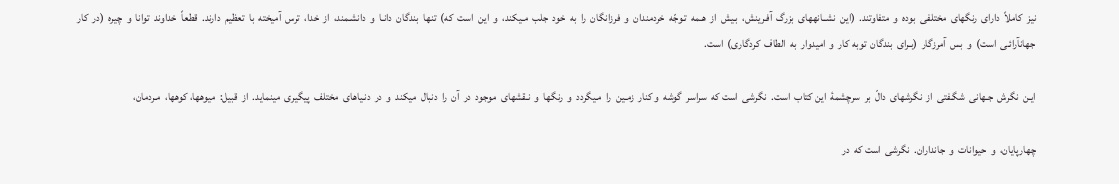نیز  کاملاً  دارای  رنگهای  مختلفی  بوده  و  متفاوتند.  (این  نشــانههای  بزرگ  آفـرینش،  بـیش  از  هـمه  تـوجّه  خردمندان  و  فرزانگان  را  به  خود  جلب  مـیکند،  و  این  است  که)  تنها  بندگان  دانـا  و  دانشـمند،  از  خدا،  ترس  آمیخته  با  تعظیم  دارند.  قطعاً  خداوند  توانا  و  چیره  (در  کار  جهانآرائـی  است)  و  بس  آمرزگار  (بـرای  بندگان  توبه کار  و  امیدوار  به  الطاف  کردگاری)  است‌.

ایـن  نگرش  جـهانی  شگـفتی  از  نگرشهای  دالّ  بر  سرچشمۀ  این کتاب  است.  نگرشی  است که  سراسر  گوشه  و کنار  زمـین  را  مـیگردد  و  رنگها  و  نـقشهای  موجود  در  آن  را  دنبال  میکند  و  در  دنـیاهای  مختلف  پیگیری  مینماید.  از  قبیل:  میوهها، کوهها،  مـردمان،

چهارپایان،  و  حیوانات  و  جانداران.  نگرشی  است که  در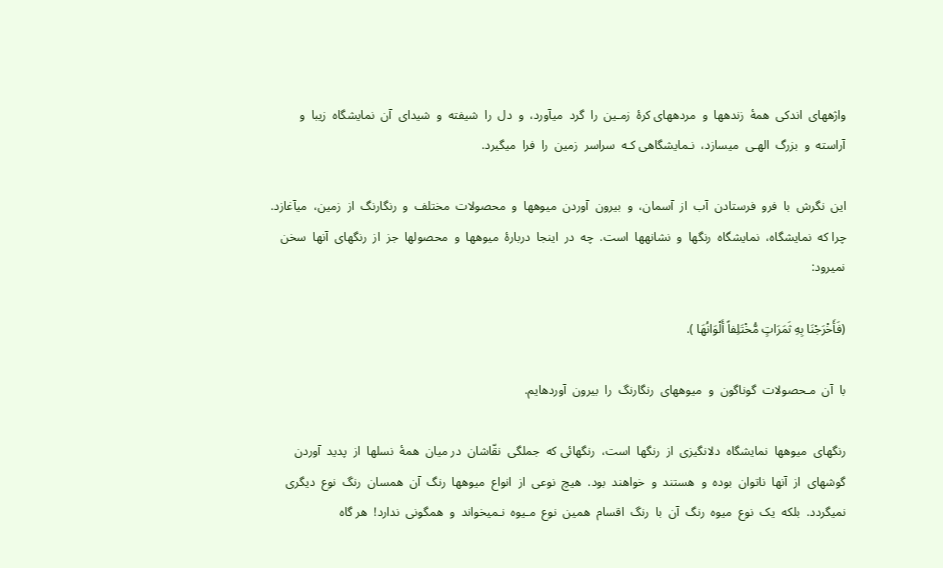واژههای  اندکی  همۀ  زندهها  و  مردههای کرۀ  زمـین  را  گرد  میآورد،  و  دل  را  شیفته  و  شیدای  آن  نمایشگاه  زیبا  و  آراسته  و  بزرگ  الهـی  میسازد،  نـمایشگاهی کـه  سراسر  زمین  را  فرا  میگیرد.

این  نگرش  با  فرو  فرستادن  آب  از  آسمان،  و  بیرون  آوردن  میوهها  و  محصولات  مختلف  و  رنگارنگ  از  زمین،  میآغازد.  چرا که  نمایشگاه،  نمایشگاه  رنگها  و  نشانهها  است.  چه  در  اینجا  دربارۀ  میوهها  و  محصولها  جز  از  رنگهای  آنها  سخن  نمیرود:

(فَأَخْرَجْنَا بِهِ ثَمَرَاتٍ مُّخْتَلِفاً أَلْوَانُهَا ).

با  آن  مـحصولات  گوناگون  و  میوههای  رنگارنگ  را  بیرون  آوردهایم‌.

رنگهای  میوهها  نمایشگاه  دلانگیزی  از  رنگها  است،  رنگهائی که  جملگی  نقّاشان  در میان  همۀ  نسلها  از  پدید  آوردن گوشهای  از  آنها  ناتوان  بوده  و  هستند  و  خواهند  بود.  هیچ  نوعی  از  انواع  میوهها  رنگ  آن  همسان  رنگ  نوع  دیگری  نمیگردد.  بلکه  یک  نوع  میوه  رنگ  آن  با  رنگ  اقسام  همین  نوع  مـیوه  نـمیخواند  و  همگونی  ندارد!  هر گاه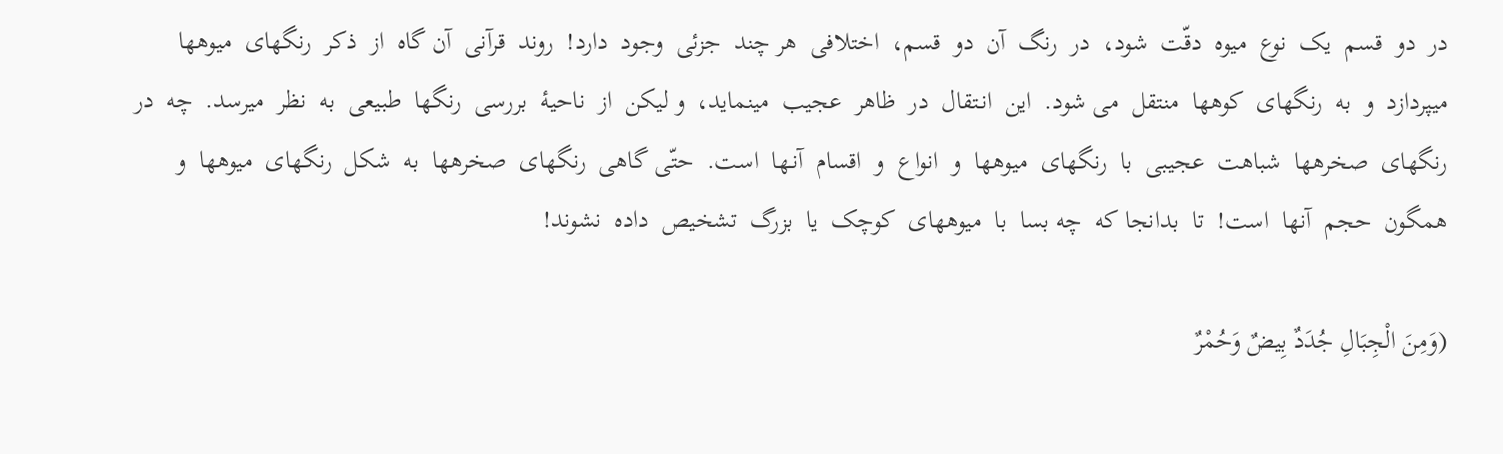در  دو  قسم  یک  نوع  میوه  دقّت  شود،  در  رنگ  آن  دو  قسم،  اختلافی  هر چند  جزئی  وجود  دارد!  روند  قرآنی  آن گاه  از  ذکر  رنگهای  میوهها  میپردازد  و  به  رنگهای  کوهها  منتقل  می شود.  این  انـتقال  در  ظاهر  عجیب  مینماید،  و لیکن  از  ناحیۀ  بررسی  رنگها  طبیعی  به  نظر  میرسد.  چه  در  رنگهای  صخرهها  شباهت  عجیبی  با  رنگهای  میوهها  و  انواع  و  اقسام  آنـها  است.  حتّی گاهی  رنگهای  صخرهها  به  شکل  رنگهای  میوهها  و  همگون  حجم  آنها  است!  تا  بدانجا که  چه بسا  با  میوههای  کوچک  یا  بزرگ  تشخیص  داده  نشوند!

(وَمِنَ الْجِبَالِ جُدَدٌ بِیضٌ وَحُمْرٌ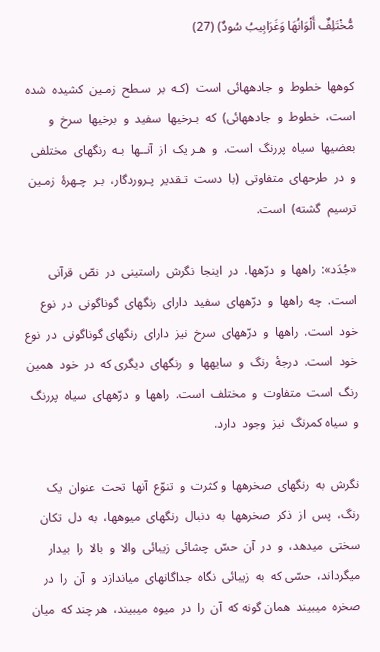مُّخْتَلِفٌ أَلْوَانُهَا وَغَرَابِیبُ سُودٌ) (27)

کوهها  خطوط  و  جادههائی  است  (کـه  بر  سـطح  زمـین  کشیده  شده  است،  خطوط  و  جادههائی)  که  بـرخیها  سفید  و  برخیها  سرخ  و  بعضیها  سیاه  پررنگ  است.  و  هـر یک  از  آنــها  بـه  رنگهای  مختلفی  و  در  طرحهای  متفاوتی  (با  دست  تـقدیر  پـروردگار،  بـر  چـهرۀ  زمـین  ترسیم  گشته)  است‌.

«جُدَد»:  راهها  و  درّهها.  در  اینجا  نگرش  راستینی  در  نصّ  قرآنی  است.  چه  راهها  و  درّههای  سفید  دارای  رنگهای  گوناگونی  در  نوع  خود  است.  راهها  و  درّههای  سرخ  نیز  دارای  رنگهای گوناگونی  در  نوع  خود  است.  درجۀ  رنگ  و  سایهها  و  رنگهای  دیگری که  در  خود  همین  رنگ  است  متفاوت  و  مختلف  است.  راهها  و  درّههای  سیاه  پررنگ  و  سیاه کمرنگ  نیز  وجود  دارد.

نگرش  به  رنگهای  صخرهها  و کثرت  و  تنوّع  آنها  تحت  عنوان  یک  رنگ،  پس  از  ذکر  صخرهها  به  دنبال  رنگهای  میوهها،  به  دل  تکان  سختی  میدهد،  و  در  آن  حسّ  چشائی  زیبائی  والا  و  بالا  را  بیدار  میگرداند،  حسّی که  به  زیبائی  نگاه  جداگانهای  میاندازد  و  آن  را  در  صخره  میبیند  همان گونه که  آن  را  در  میوه  میبیند،  هر چند که  میان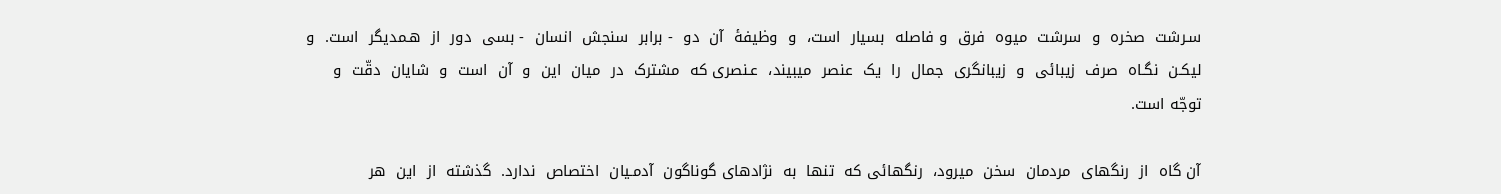سـرشت  صخره  و  سرشت  میوه  فرق  و فاصله  بسیار  است،  و  وظیفۀ  آن  دو  - برابر  سنجش  انسان  - بسی  دور  از  هـمدیگر  است.  و لیکـن  نگـاه  صرف  زیبائی  و  زیبانگری  جمال  را  یک  عنصر  میبیند،  عـنصری که  مشترک  در  میان  این  و  آن  است  و  شایان  دقّت  و  توجّه است.

آن گاه  از  رنگهای  مردمان  سخن  میرود،  رنگهائی که  تنها  به  نژادهای گوناگون  آدمـیان  اختصاص  ندارد.  گذشته  از  این  هر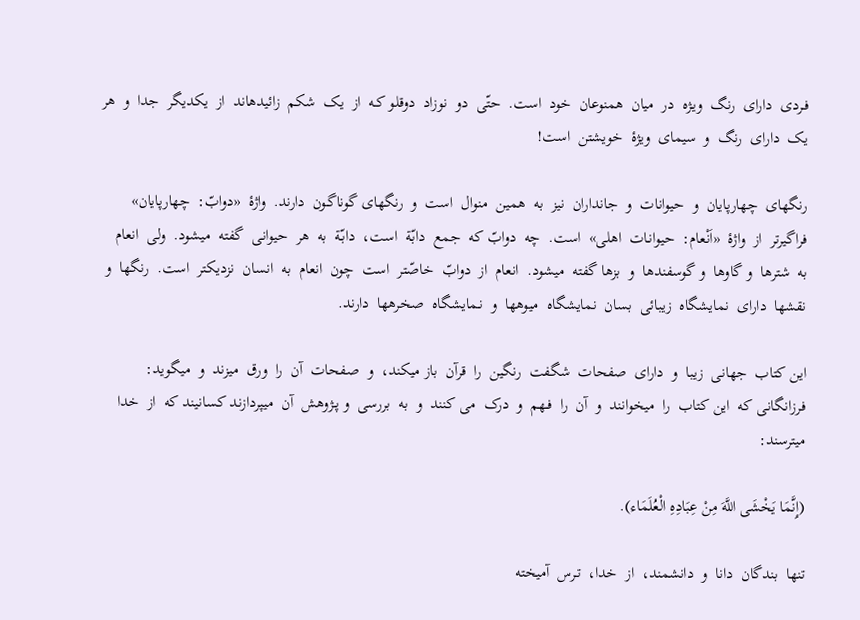فـردی  دارای  رنگ  ویـژه  در  میان  همنوعان  خود  است.  حتّی  دو  نوزاد  دوقلو کـه  از  یک  شکم  زائیدهاند  از  یکدیگر  جدا  و  هر یک  دارای  رنگ  و  سیمای  ویژۀ  خویشتن  است!

رنگهای  چهارپایان  و  حیوانات  و  جانداران  نیز  به  همین  منوال  است  و  رنگهای گوناگـون  دارند.  واژۀ  «دوابّ:  چهارپایان»  فراگیرتر  از  واژۀ  «اَنْعام:  حیوانـات  اهلی»  است.  چه  دوابّ که  جمع  دابّة  است،  دابّة  به  هر  حیوانی  گفته  میشود.  ولی  انعام  به  شترها  و گاوها  و گوسفندها  و  بزها گفته  میشود.  انعام  از  دوابّ  خاصّتر  است  چون  انعام  به  انسان  نزدیکتر  است.  رنگها  و  نقشها  دارای  نمایشگاه  زیبائی  بسان  نمایشگاه  میوهها  و  نـمایشگاه  صخرهها  دارند.

این کتاب  جهانی  زیبا  و  دارای  صفحات  شگفت  رنگین  را  قرآن  باز میکند،  و  صفحات  آن  را  ورق  میزند  و  میگوید:  فرزانگانی که  این کتاب  را  میخوانند  و  آن  را  فـهم  و  درک  می کنند  و  به  بررسی  و پـژوهش  آن  میپردازند کسانیند که  از  خدا  میترسند:

(إِنَّمَا یَخْشَى اللَّهَ مِنْ عِبَادِهِ الْعُلَمَاء).

تنها  بندگان  دانا  و  دانشمند،  از  خدا،  تـرس  آمیخته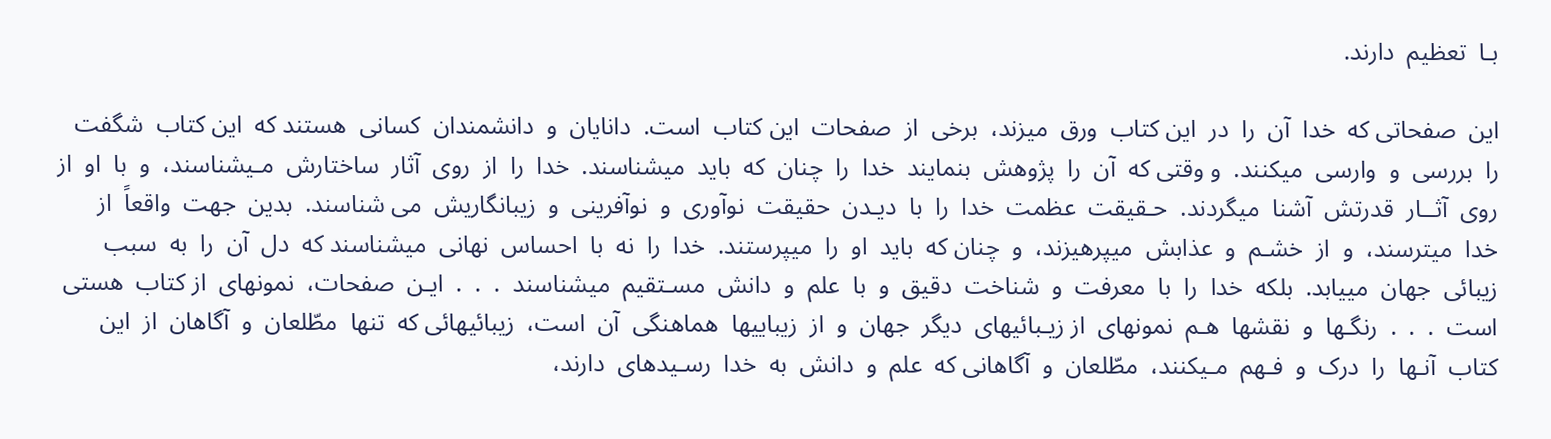بـا  تعظیم  دارند.

این  صفحاتی که  خدا  آن  را  در  این کتاب  ورق  میزند،  برخی  از  صفحات  این کتاب  است.  دانایان  و  دانشمندان  کسانی  هستند که  این کتاب  شگفت  را  بررسی  و  وارسی  میکنند.  و وقتی که  آن  را  پژوهش  بنمایند  خدا  را  چنان  که  باید  میشناسند.  خدا  را  از  روی  آثار  ساختارش  مـیشناسند،  و  با  او  از  روی  آثــار  قدرتش  آشنا  میگردند.  حـقیقت  عظمت  خدا  را  با  دیـدن  حقیقت  نوآوری  و  نوآفرینی  و  زیبانگاریش  می شناسند.  بدین  جهت  واقعاً  از  خدا  میترسند،  و  از  خشـم  و  عذابش  میپرهیزند،  و  چنان که  باید  او  را  میپرستند.  خدا  را  نه  با  احساس  نهانی  میشناسند که  دل  آن  را  به  سبب  زیبائی  جهان  مییابد.  بلکه  خدا  را  با  معرفت  و  شناخت  دقیق  و  با  علم  و  دانش  مسـتقیم  میشناسند  .  .  .  ایـن  صفحات،  نمونهای  از کتاب  هستی  است  .  .  .  رنگـها  و  نقشها  هـم  نمونهای  از زیـبائیهای  دیگر  جهان  و  از  زیباییها  هماهنگی  آن  است،  زیبائیهائی که  تنها  مطّلعان  و  آگاهان  از  این کتاب  آنـها  را  درک  و  فـهم  مـیکنند،  مطّلعان  و  آگاهانی که  علم  و  دانش  به  خدا  رسـیدهای  دارند،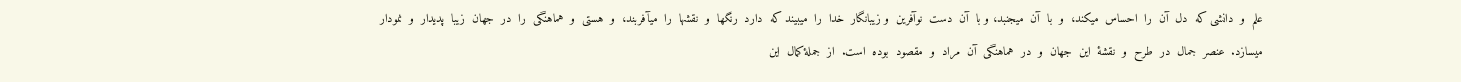علم  و  دانشی که  دل  آن  را  احساس  میکند،  و  با  آن  میجنبد، و با  آن  دست  نوآفرین  و زیبانگار  خدا  را  میبیند که  دارد  رنگها  و  نقشها  را  میآفربند،  و  هستی  و  هماهنگی  را  در  جهان  زیبا  پدیدار  و  نمودار  میسازد.  عنصر  جمال  در  طرح  و  نقشۀ  این  جهان  و  در  هماهنگی  آن  مراد  و  مقصود  بوده  است.  از  جملۀ کمال  این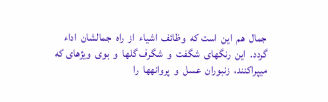جمال  هم  این  است که  وظائف  اشیاء  از  راه  جمالشان  اداء گردد.  این  رنگهای  شگفت  و  شگرف گلها  و  بوی  ویژهای که  میپراکنند،  زنبوران  عسل  و  پروانهها  را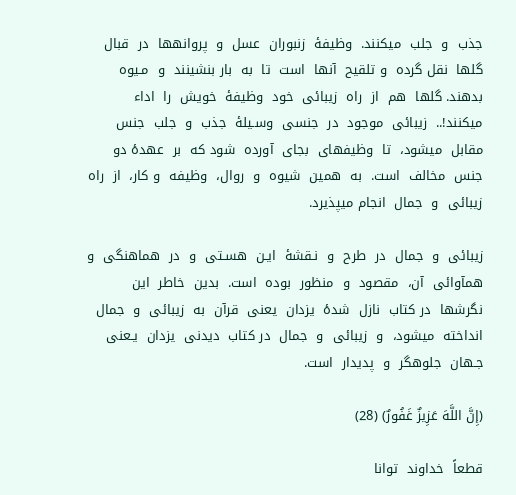جذب  و  جلب  میکنند.  وظیفۀ  زنبوران  عسل  و  پروانهها  در  قبال گلها  نقل گرده  و تلقیح  آنها  است  تا  به  بار بنشینند  و  مـیوه  بدهند. گلها  هم  از  راه  زیبائی  خود  وظیفۀ  خویش  را  اداء  میکنند!..  زیبائی  موجود  در  جنسی  وسـیلۀ  جذب  و  جلب  جنس  مقابل  میشود،  تا  وظیفهای  بجای  آورده  شود که  بر  عهدۀ دو جنس  مخالف  است.  به  همین  شیوه  و  روال،  وظیفه  و کار،  از  راه  زیبائی  و  جمال  انجام میپذیرد.

زیبائی  و  جمال  در  طرح  و  نـقشۀ  ایـن  هسـتی  و  در  هماهنگی  و  همآوائی  آن،  مقصود  و  منظور  بوده  است.  بدین  خاطر  این  نگرشها  در کتاب  نازل  شدۀ  یزدان  یعنی  قرآن  به  زیبائی  و  جمال  انداخته  میشود،  و  زیبائی  و  جمال  در کتاب  دیدنی  یزدان  یـعنی  جـهان  جلوهگر  و  پدیدار  است‌.

(إِنَّ اللَّهَ عَزِیزٌ غَفُورٌ) (28)

قطعاً  خداوند  توانا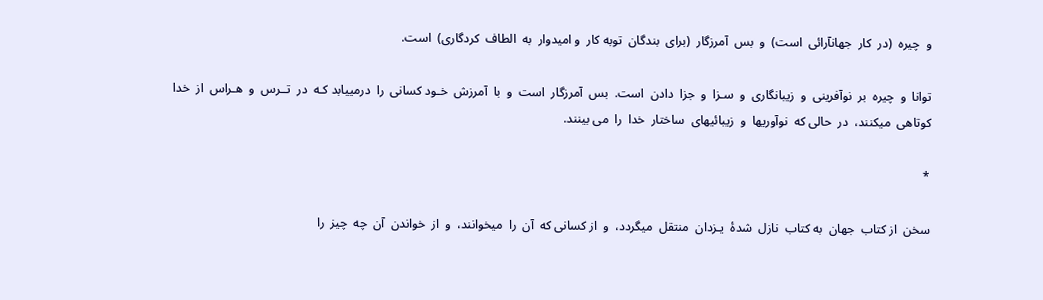و  چیره  (در  کار  جهانآرائی  است)  و  بس  آمرزگار  (برای  بندگان  توبه کار  و امیدوار  به  الطاف  کردگاری)  است‌.

توانا  و  چیره  بر  نوآفرینی  و  زیبانگاری  و  سـزا  و  جزا  دادن  است.  بس  آمرزگار  است  و  با  آمرزش  خـود کسانی  را  درمییابد کـه  در  تــرس  و  هـراس  از  خدا کوتاهی  میکنند،  در  حالی که  نوآوریها  و  زیبائیهای  ساختار  خدا  را  می بینند.

*

سخن  از کتاب  جهان  به کتاب  نازل  شدۀ  یـزدان  منتقل  میگردد،  و  از کسانی که  آن  را  میخوانند،  و  از  خواندن  آن  چه  چیز  را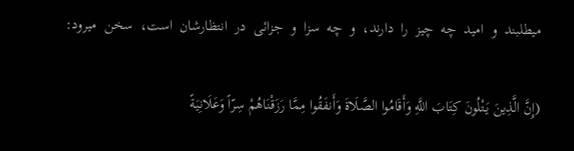میطلبند  و  امید  چه  چیز  را  دارند،  و  چه  سزا  و  جزائی  در  انتظارشان  است،  سخن  میرود:

(إِنَّ الَّذِینَ یَتْلُونَ کِتَابَ اللَّهِ وَأَقَامُوا الصَّلَاةَ وَأَنفَقُوا مِمَّا رَزَقْنَاهُمْ سِرّاً وَعَلَانِیَةً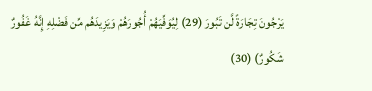یَرْجُونَ تِجَارَةً لَّن تَبُورَ (29) لِیُوَفِّیَهُمْ أُجُورَهُمْ وَیَزِیدَهُم مِّن فَضْلِهِ إِنَّهُ غَفُورٌ شَکُورٌ) (30)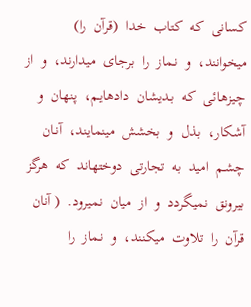کسانی  که  کتاب  خدا  (قرآن  را)  میخوانند،  و  نـماز  را  برجای  میدارند،  و  از  چیزهـائی  که  بـدیشان  دادهایـم،  پنهان  و  آشکار،  بذل  و  بخشش  مینمایند،  آنـان  چشـم  امید  به  تجارتی  دوختهاند  که  هرگز  بیرونق  نمیگردد  و  از  میان  نمیرود.  ( آنان  قرآن  را  تلاوت  میکنند،  و  نـماز  را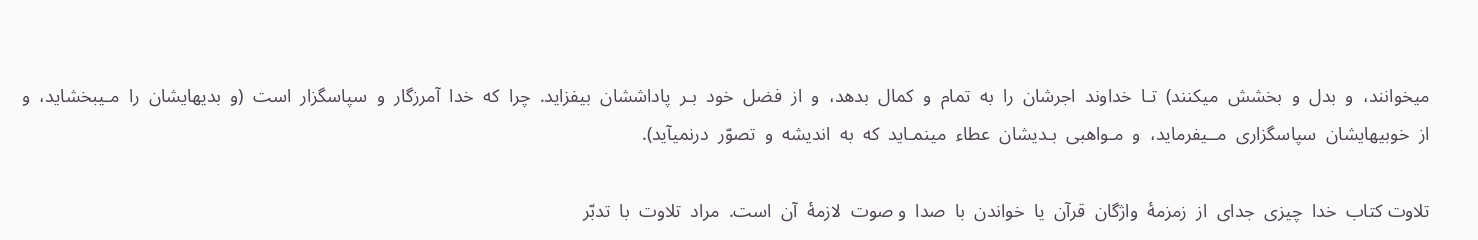میخوانند،  و  بدل  و  بخشش  میکنند)  تـا  خداوند  اجرشان  را  به  تمام  و  کمال  بدهد،  و  از  فضل  خود  بـر  پاداششان  بیفزاید.  چرا  که  خدا  آمرزگار  و  سپاسگزار  است  (و  بدیهایشان  را  مـیبخشاید،  و  از  خوبیهایشان  سپاسگزاری  مــیفرماید،  و  مـواهبی  بـدیشان  عطاء  مینمـاید  که  به  اندیشه  و  تصوّر  درنمیآید).

تلاوت کتاب  خدا  چیزی  جدای  از  زمزمۀ  واژگان  قرآن  یا  خواندن  با  صدا  و صوت  لازمۀ  آن  است.  مراد  تلاوت  با  تدبّر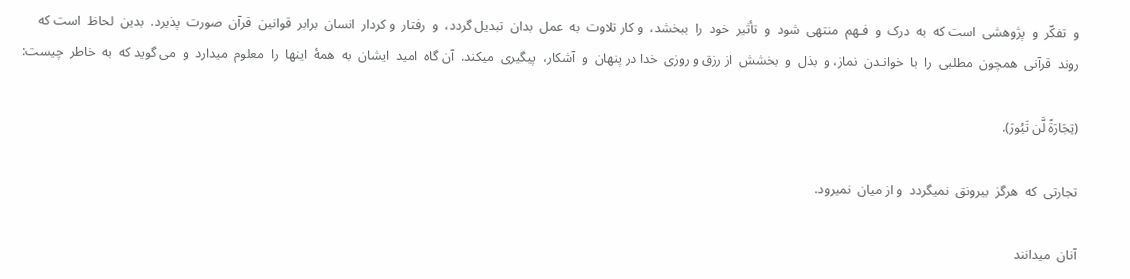و  تفکّر  و  پژوهشی  است که  به  درک  و  فـهم  منتهی  شود  و  تأثیر  خود  را  ببخشد،  و کار تلاوت  به  عمل  بدان  تبدیل گردد،  و  رفتار  و کردار  انسان  برابر  قوانین  قرآن  صورت  پذیرد.  بدین  لحاظ  است که  روند  قرآنی  همچون  مطلبی  را  با  خوانـدن  نماز، و  بذل  و  بخشش  از رزق و روزی  خدا در پنهان  و  آشکار،  پیگیری  میکند.  آن گاه  امید  ایشان  به  همۀ  اینها  را  معلوم  میدارد  و  می گوید که  به  خاطر  چیست‌:

(تِجَارَةً لَّن تَبُورَ).

تجارتی  که  هرگز  بیرونق  نمیگردد  و از میان  نمیرود.

آنان  میدانند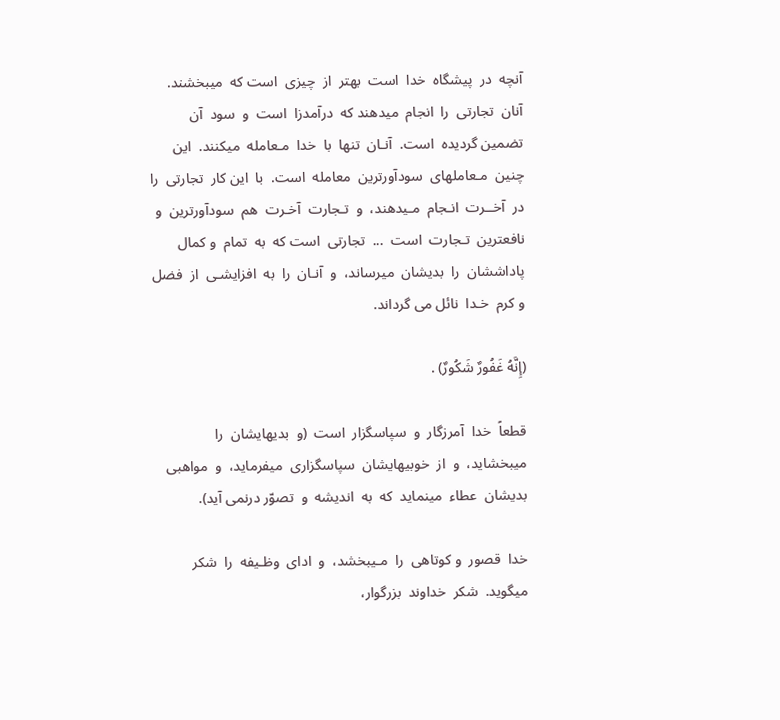آنچه  در  پیشگاه  خدا  است  بهتر  از  چیزی  است که  میبخشند.  آنان  تجارتی  را  انجام  میدهند که  درآمدزا  است  و  سود  آن  تضمین گردیده  است.  آنـان  تنها  با  خدا  مـعامله  میکنند.  این  چنین  مـعاملهای  سودآورترین  معامله  است.  با  این کار  تجارتی  را  در  آخــرت  انـجام  مـیدهند،  و  تـجارت  آخـرت  هم  سودآورترین  و  نافعترین  تـجارت  است  ...  تجارتی  است که  به  تمام  و کمال  پاداششان  را  بدیشان  میرساند،  و  آنـان  را  به  افزایشـی  از  فضل  و کرم  خـدا  نائل می گرداند.

(إِنَّهُ غَفُورٌ شَکُورٌ) .

قطعاً  خدا  آمرزگار  و  سپاسگزار  است  (و  بدیهایشان  را  میبخشاید،  و  از  خوبیهایشان  سپاسگزاری  میفرماید،  و  مواهبی  بدیشان  عطاء  مینماید  که  به  اندیشه  و  تصوّر درنمی آید).

خدا  قصور  و کوتاهی  را  مـیبخشد،  و  ادای  وظـیفه  را  شکر  میگوید.  شکر  خداوند  بزرگوار،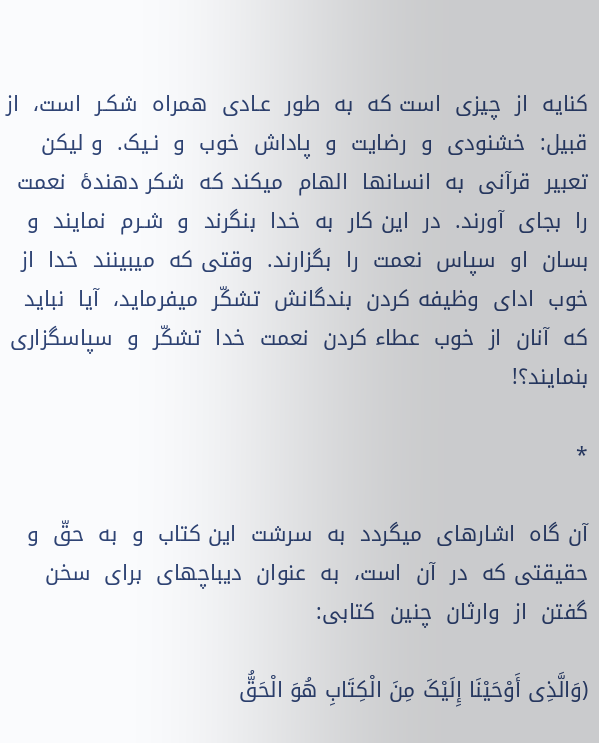کنایه  از  چیزی  است که  به  طور  عـادی  همراه  شکـر  است،  از  قبیل:  خشنودی  و  رضایت  و  پاداش  خوب  و  نـیک.  و لیکن  تعبیر  قرآنی  به  انسانها  الهام  میکند که  شکر دهندۀ  نعمت  را  بجای  آورند.  در  این کار  به  خدا  بنگرند  و  شـرم  نمایند  و  بسان  او  سپاس  نعمت  را  بگزارند.  وقتی که  میبینند  خدا  از  خوب  ادای  وظیفه کردن  بندگانش  تشکّر  میفرماید،  آیا  نباید که  آنان  از  خوب  عطاء کردن  نعمت  خدا  تشکّر  و  سپاسگزاری  بنمایند؟‌!

*

آن گاه  اشارهای  میگردد  به  سرشت  این کتاب  و  به  حقّ  و  حقیقتی که  در  آن  است،  به  عنوان  دیباچهای  برای  سخن  گفتن  از  وارثان  چنین  کتابی‌:

(وَالَّذِی أَوْحَیْنَا إِلَیْکَ مِنَ الْکِتَابِ هُوَ الْحَقُّ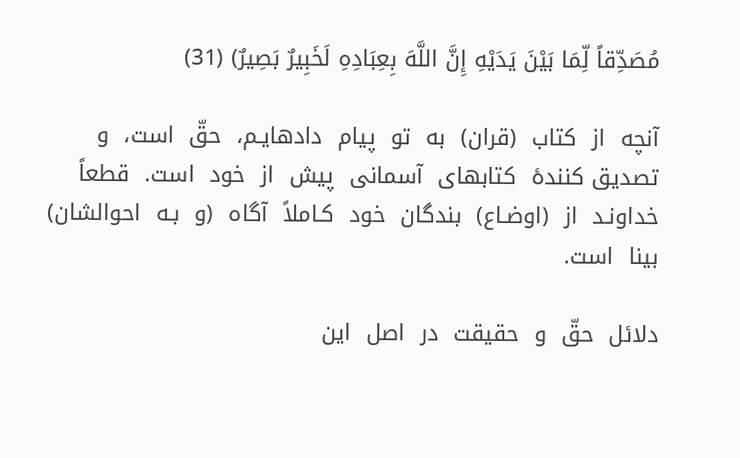مُصَدِّقاً لِّمَا بَیْنَ یَدَیْهِ إِنَّ اللَّهَ بِعِبَادِهِ لَخَبِیرٌ بَصِیرٌ) (31)

آنچه  از  کتاب  (قران)  به  تو  پیام  دادهایـم،  حقّ  است،  و  تصدیق کنندۀ  کتابهای  آسمانی  پیش  از  خود  است.  قطعاً  خداونـد  از  (اوضـاع)  بندگان  خود  کـاملاً  آگاه  (و  بـه  احوالشان)  بینا  است‌.

دلائل  حقّ  و  حقیقت  در  اصل  این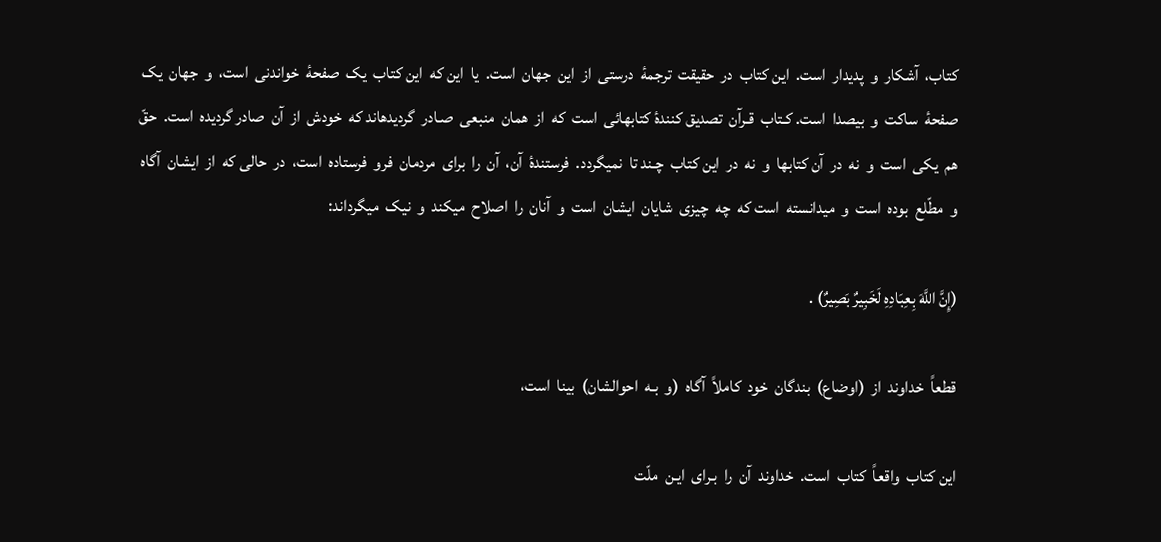کتاب،  آشکار  و  پدیدار  است.  این کتاب  در  حقیقت  ترجمۀ  درستی  از  این  جهان  است.  یا  این که  این کتاب  یک  صفحۀ  خواندنی  است،  و  جهان  یک  صفحۀ  ساکت  و  بیصدا  است. کـتاب  قـرآن  تصدیق کنندۀ کتابهائی  است  که  از  همان  منبعی  صـادر  گردیدهاند که  خودش  از  آن  صادر گردیده  است.  حقّ  هم  یکی  است  و  نه  در  آن کتابها  و  نه  در  این کتاب  چـند تا  نمیگردد.  فرستندۀ  آن،  آن  را  برای  مردمان  فرو  فرستاده  است،  در  حالی که  از  ایشان  آگاه  و  مطّلع  بوده  است  و  میدانسته  است که  چه  چیزی  شایان  ایشان  است  و  آنان  را  اصلاح  میکند  و  نیک  میگرداند:

(إِنَّ اللَّهَ بِعِبَادِهِ لَخَبِیرٌ بَصِیرٌ) .

قطعاً  خداوند  از  (اوضاع)  بندگان  خود  کاملاً  آگاه  (و  بـه  احوالشان)  بینا  است،

این کتاب  واقعاً  کتاب  است.  خداوند  آن  را  بـرای  ایـن  ملّت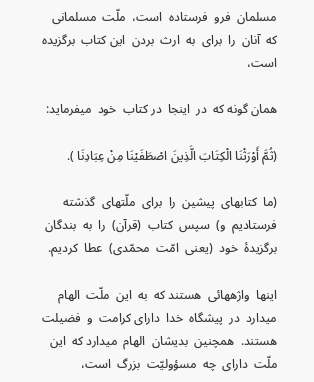مسلمان  فرو  فرستاده  است،  ملّت  مسلمانی که  آنان  را  برای  به  ارث  بردن  این کتاب  برگزیده  است،

همان گونه که  در  اینجا  در کتاب  خود  میفرماید:

(ثُمَّ أَوْرَثْنَا الْکِتَابَ الَّذِینَ اصْطَفَیْنَا مِنْ عِبَادِنَا ).

(ما  کتابهای  پیشین  را  برای  ملّتهای  گذشته  فرستادیم  و)  سپس  کتاب  (قرآن)  را  به  بندگان  برگزیدۀ  خود  (یعنی  امّت  محمّدی)  عطا  کردیم‌.

اینها  واژههائی  هستند که  به  این  ملّت  الهام  میدارد  در  پیشگاه  خدا  دارای کرامت  و  فضیلت  هستند.  همچنین  بدیشان  الهام  میدارد که  این  ملّت  دارای  چه  مسؤولیّت  بزرگ  است،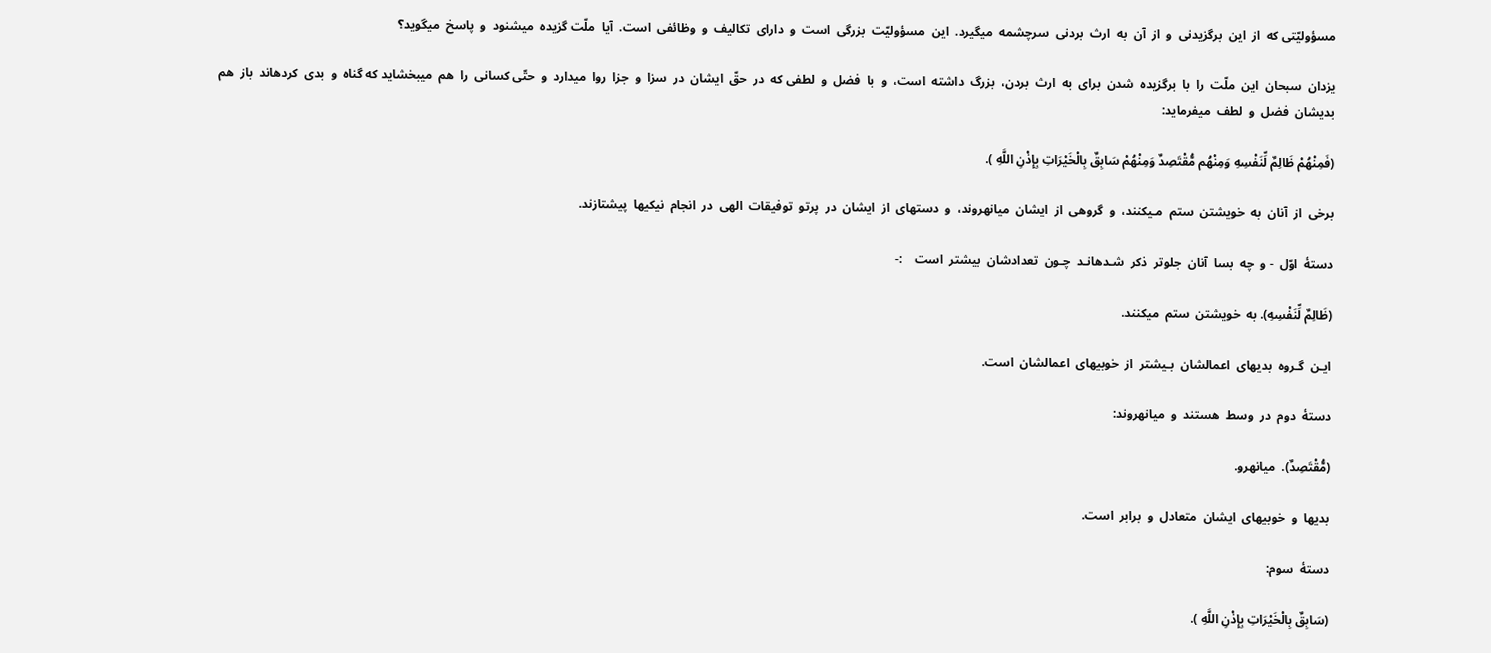مسؤولیّتی که  از  این  برگزیدنی  و  از  آن  به  ارث  بردنی  سرچشمه  میگیرد.  این  مسؤولیّت  بزرگی  است  و  دارای  تکالیف  و  وظائفی  است.  آیا  ملّت گزیده  میشنود  و  پاسخ  میگوید؟

یزدان  سبحان  این  ملّت  را  با  برگزیده  شدن  برای  به  ارث  بردن،  بزرگ  داشته  است،  و  با  فضل  و  لطفی که  در  حقّ  ایشان  در  سزا  و  جزا  روا  میدارد  و  حتّی کسانی  را  هم  میبخشاید که گناه  و  بدی  کردهاند  باز  هم  بدیشان  فضل  و  لطف  میفرماید:

(فَمِنْهُمْ ظَالِمٌ لِّنَفْسِهِ وَمِنْهُم مُّقْتَصِدٌ وَمِنْهُمْ سَابِقٌ بِالْخَیْرَاتِ بِإِذْنِ اللَّهِ ).

برخی  از  آنان  به  خویشتن  ستم  مـیکنند،  و  گروهی  از  ایشان  میانهروند،  و  دستهای  از  ایشان  در  پرتو  توفیقات  الهی  در  انجام  نیکیها  پیشتازند.

دستۀ  اوّل  - و  چه  بسا  آنان  جلوتر  ذکر  شـدهانـد  چـون  تعدادشان  بیشتر  است    :-

(ظَالِمٌ لِّنَفْسِهِ). به  خویشتن  ستم  میکنند.

ایـن  گـروه  بدیهای  اعمالشان  بـیشتر  از  خوبیهای  اعمالشان  است‌.

دستۀ  دوم  در  وسط  هستند  و  میانهروند:

(مُّقْتَصِدٌ).  میانهرو.

بدیها  و  خوبیهای  ایشان  متعادل  و  برابر  است‌.

دستۀ  سوم‌:

(سَابِقٌ بِالْخَیْرَاتِ بِإِذْنِ اللَّهِ ).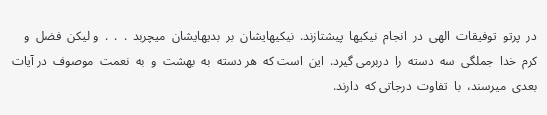در  پرتو  توفیقات  الهی  در  انجام  نیکیها  پیشتازند.  نیکیهایشان  بر  بدیهایشان  میچربد  .  .  .  و لیکن  فضل  و  کرم  خدا  جملگی  سه  دسته  را  دربرمی گیرد.  این  است که  هر دسته  به  بهشت  و  به  نعمت  موصوف  در آیات  بعدی  میرسند،  با  تفاوت  درجاتی که  دارند.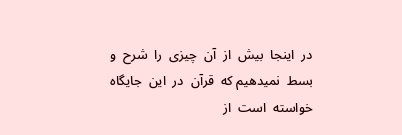در  اینجا  بیش  از  آن  چیزی  را  شرح  و  بسط  نمیدهیم که  قرآن  در  این  جایگاه  خواسته  است  از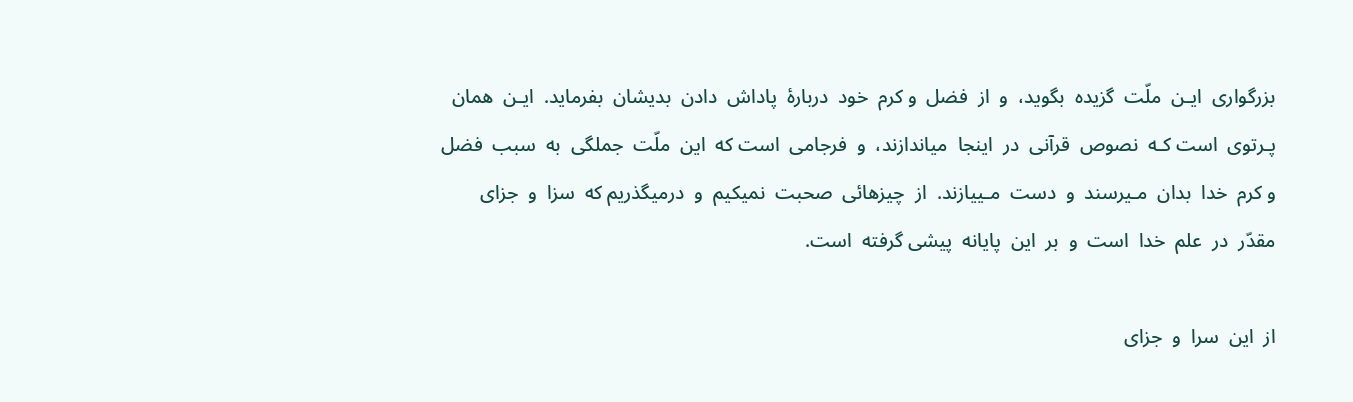بزرگواری  ایـن  ملّت  گزیده  بگوید،  و  از  فضل  و کرم  خود  دربارۀ  پاداش  دادن  بدیشان  بفرماید.  ایـن  همان  پـرتوی  است کـه  نصوص  قرآنی  در  اینجا  میاندازند،  و  فرجامی  است که  این  ملّت  جملگی  به  سبب  فضل  و کرم  خدا  بدان  مـیرسند  و  دست  مـییازند.  از  چیزهائی  صحبت  نمیکیم  و  درمیگذریم که  سزا  و  جزای  مقدّر  در  علم  خدا  است  و  بر  این  پایانه  پیشی گرفته  است‌.

از  این  سرا  و  جزای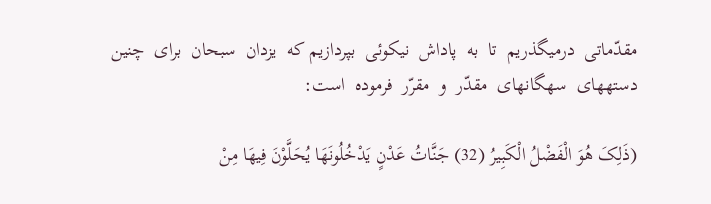مقدّماتی  درمیگذریم  تا  به  پاداش  نیکوئی  بپردازیم که  یزدان  سبحان  برای  چنین  دستههای  سهگانهای  مقدّر  و  مقرّر  فرموده  است‌:

(ذَلِکَ هُوَ الْفَضْلُ الْکَبِیرُ (32) جَنَّاتُ عَدْنٍ یَدْخُلُونَهَا یُحَلَّوْنَ فِیهَا مِنْ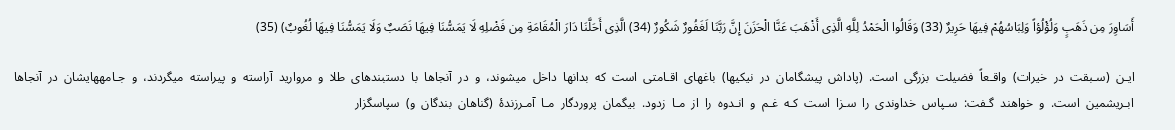أَسَاوِرَ مِن ذَهَبٍ وَلُؤْلُؤاً وَلِبَاسُهُمْ فِیهَا حَرِیرٌ (33) وَقَالُوا الْحَمْدُ لِلَّهِ الَّذِی أَذْهَبَ عَنَّا الْحَزَنَ إِنَّ رَبَّنَا لَغَفُورٌ شَکُورٌ (34) الَّذِی أَحَلَّنَا دَارَ الْمُقَامَةِ مِن فَضْلِهِ لَا یَمَسُّنَا فِیهَا نَصَبٌ وَلَا یَمَسُّنَا فِیهَا لُغُوبٌ) (35)

ایـن  (سـبقت  در  خیرات)  واقـعاً  فضیلت  بزرگی  است.  (پاداش  پیشگامان  در  نیکیها)  باغهای  اقـامتی  است  که  بدانها  داخل  میشوند،  و  در  آنجاها  با  دستبندهای  طلا  و  مروارید  آراسته  و  پیراسته  میگردند،  و  جـامههایشان  در  آنجاها  ابـریشمین  است.  و  خواهند  گـفت:  سـپاس  خداوندی  را  سـزا  است  کـه  غـم  و  انـدوه  را  از  مـا  زدود.  بیگمان  پروردگار  مـا  آمـرزندۀ  (گناهان  بندگان  و)  سپاسگزار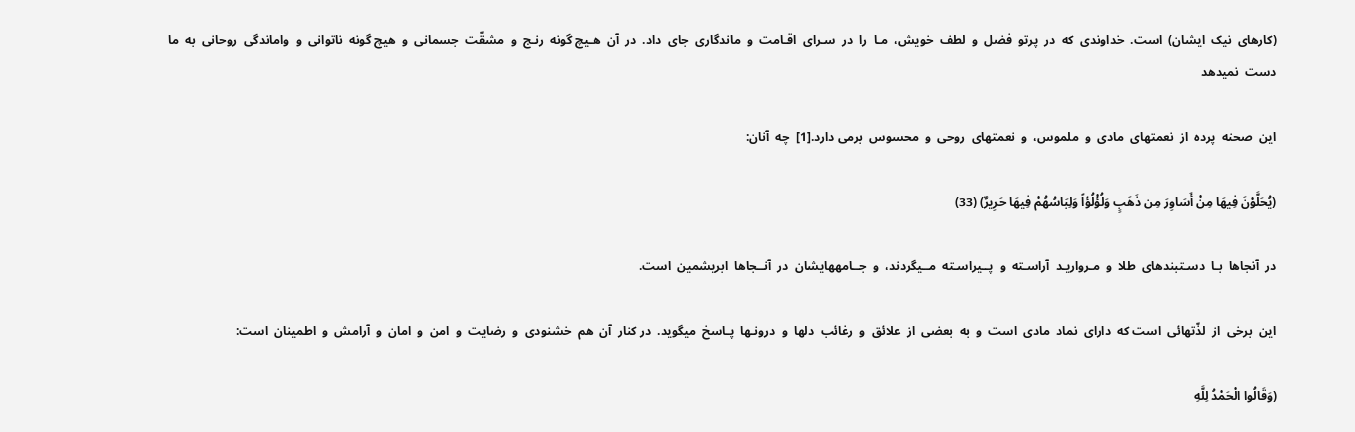(کارهای  نیک  ایشان)  است.  خداوندی  که  در  پرتو  فضل  و  لطف  خویش،  مـا  را  در  سـرای  اقـامت  و  ماندگاری  جای  داد.  در  آن  هـیچ گونه  رنـج  و  مشقّت  جسمانی  و  هیچ گونه  ناتوانی  و  واماندگی  روحانی  به  ما  دست  نمیدهد

این  صحنه  پرده  از  نعمتهای  مادی  و  ملموس،  و  نعمتهای  روحی  و  محسوس  برمی دارد.[1]  چه  آنان‌:

(یُحَلَّوْنَ فِیهَا مِنْ أَسَاوِرَ مِن ذَهَبٍ وَلُؤْلُؤاً وَلِبَاسُهُمْ فِیهَا حَرِیرٌ) (33)

در  آنجاها  بـا  دسـتبندهای  طلا  و  مـرواریـد  آراسـته  و  پــیراسـته  مــیگردند،  و  جــامههایشان  در  آنــجاها  ابریشمین  است‌.

این  برخی  از  لذّتهائی  است که  دارای  نماد  مادی  است  و  به  بعضی  از  علائق  و  رغائب  دلها  و  درونـها  پـاسخ  میگوید.  در کنار  آن  هم  خشنودی  و  رضایت  و  امن  و  امان  و  آرامش  و  اطمینان  است‌:

(وَقَالُوا الْحَمْدُ لِلَّهِ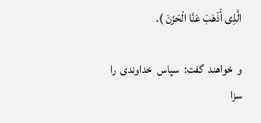الَّذِی أَذْهَبَ عَنَّا الْحَزَنَ ).

و  خواهند  گفت:  سپاس  خداوندی  را  سزا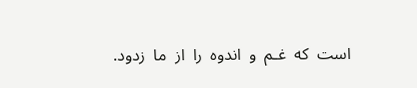است  که  غـم  و  اندوه  را  از  ما  زدود.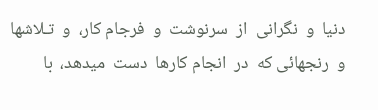دنیا  و  نگرانی  از  سرنوشت  و  فرجام کار،  و  تـلاشها  و  رنجهائی که  در  انجام کارها  دست  میدهد،  با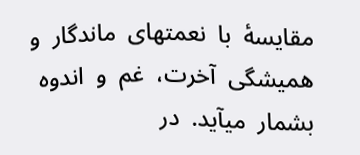مقایسۀ  با  نعمتهای  ماندگار  و  همیشگی  آخرت،  غم  و  اندوه  بشمار  میآید.  در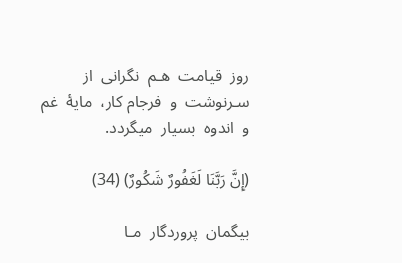روز  قیامت  هـم  نگرانی  از  سـرنوشت  و  فرجام کار،  مایۀ  غم  و  اندوه  بسیار  میگردد.

(إِنَّ رَبَّنَا لَغَفُورٌ شَکُورٌ) (34)

بیگمان  پروردگار  مـا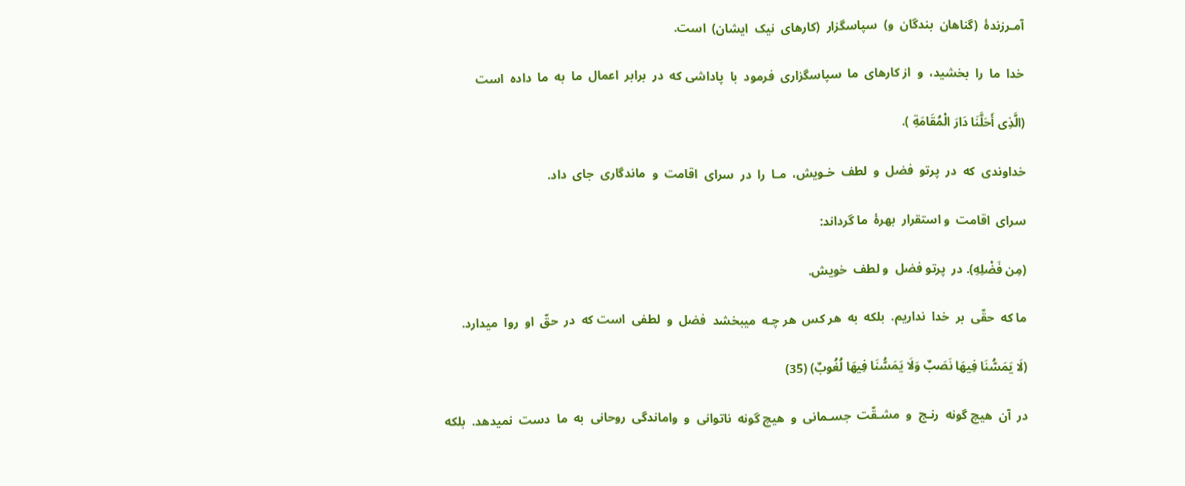آمـرزندۀ  (گناهان  بندگان  و)  سپاسگزار  (کارهای  نیک  ایشان)  است‌.

خدا  ما  را  بخشید،  و  از کارهای  ما  سپاسگزاری  فرمود  با  پاداشی که  در  برابر  اعمال  ما  به  ما  داده  است

(الَّذِی أَحَلَّنَا دَارَ الْمُقَامَةِ ).

خداوندی  که  در  پرتو  فضل  و  لطف  خـویش،  مـا  را  در  سرای  اقامت  و  ماندگاری  جای  داد.

سرای  اقامت  و استقرار  بهرۀ  ما گرداند:

(مِن فَضْلِهِ). در  پرتو فضل  و لطف  خویش‌.

ما که  حقّی  بر  خدا  نداریم.  بلکه  به  هر کس  هر چـه  میبخشد  فضل  و  لطفی  است که  در  حقّ  او  روا  میدارد.

(لَا یَمَسُّنَا فِیهَا نَصَبٌ وَلَا یَمَسُّنَا فِیهَا لُغُوبٌ) (35)

در  آن  هیچ گونه  رنـج  و  مشـقّت  جسـمانی  و  هیچ گونه  ناتوانی  و  واماندگی  روحانی  به  ما  دست  نمیدهد.  بلکه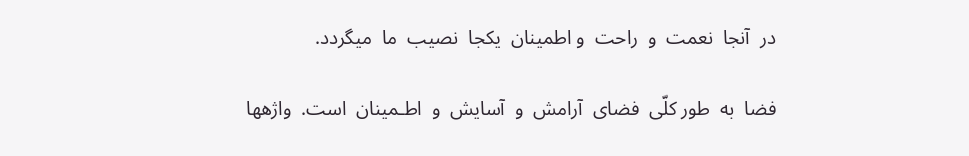در  آنجا  نعمت  و  راحت  و اطمینان  یکجا  نصیب  ما  میگردد.

فضا  به  طور کلّی  فضای  آرامش  و  آسایش  و  اطـمینان  است.  واژهها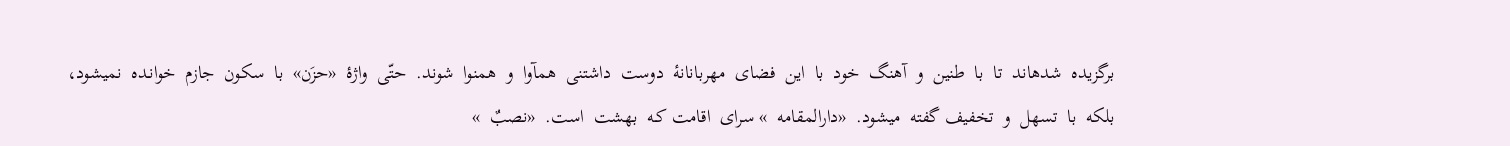برگزیده  شدهاند  تا  با  طنین  و  آهنگ  خود  با  این  فضای  مهربانانۀ  دوست  داشتنی  همآوا  و  همنوا  شوند.  حتّی  واژۀ  «حزَن»  با  سکون  جازم  خوانـده  نمیشود،  بلکه  با  تسهل  و  تخفیف گفته  میشود.  «دارالمقامه  » سرای  اقامت کـه  بهشت  است.  «نصبٌ  »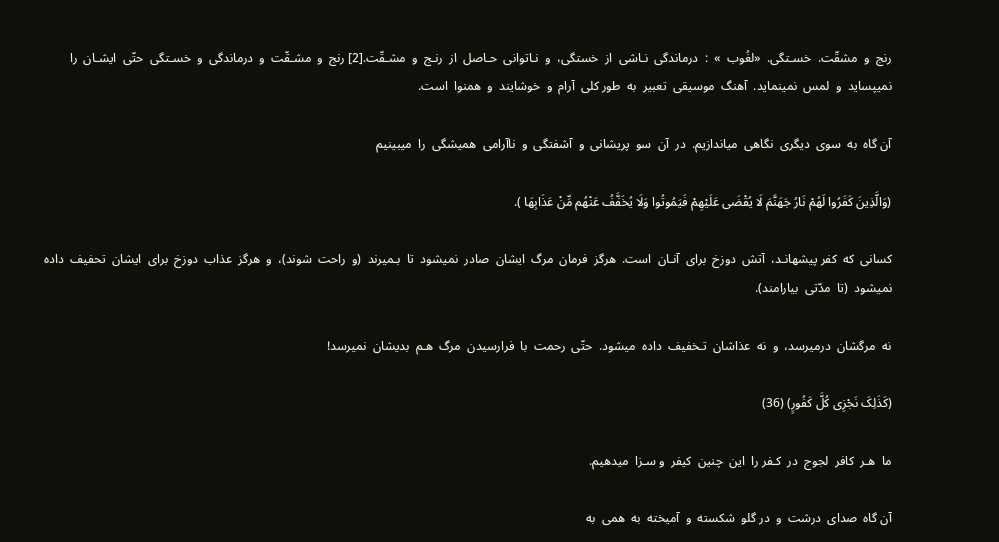رنج  و  مشقّت.  خسـتگی.  «لغُوب  »  :  درماندگی  نـاشی  از  خستگی،  و  نـاتوانی  حـاصل  از  رنـج  و  مشـقّت.[2] رنج  و  مشـقّت  و  درماندگی  و  خسـتگی  حتّی  ایشـان  را  نمیپساید  و  لمس  نمینماید.  آهنگ  موسیقی  تعبیر  به  طور کلی  آرام  و  خوشایند  و  همنوا  است‌.

آن گاه  به  سوی  دیگری  نگاهی  میاندازیم.  در  آن  سو  پریشانی  و  آشفتگی  و  ناآرامی  همیشگی  را  میبینیم

(وَالَّذِینَ کَفَرُوا لَهُمْ نَارُ جَهَنَّمَ لَا یُقْضَى عَلَیْهِمْ فَیَمُوتُوا وَلَا یُخَفَّفُ عَنْهُم مِّنْ عَذَابِهَا ).

کسانی  که  کفر پیشهانـد،  آتش  دوزخ  برای  آنـان  است.  هرگز  فرمان  مرگ  ایشان  صادر  نمیشود  تا  بـمیرند  (و  راحت  شوند)،  و  هرگز  عذاب  دوزخ  برای  ایشان  تحفیف  داده  نمیشود  (تا  مدّتی  بیارامند).

نه  مرگشان  درمیرسد،  و  نه  عذاشان  تـخفیف  داده  میشود.  حتّی  رحمت  با  فرارسیدن  مرگ  هـم  بدیشان  نمیرسد!

(کَذَلِکَ نَجْزِی کُلَّ کَفُورٍ) (36)

ما  هـر  کافر  لجوج  در  کـفر را  این  چنین  کیفر  و سـزا  میدهیم‌.

آن گاه  صدای  درشت  و  در گلو  شکسته  و  آمیخته  به  همی  به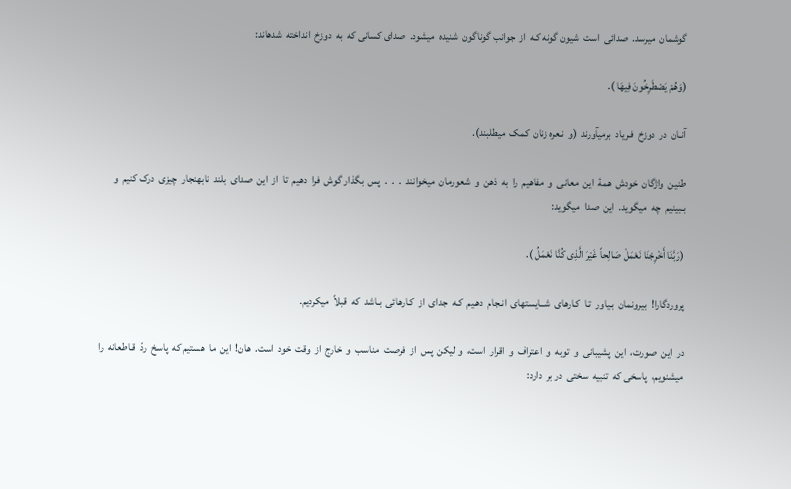گوشمان  میرسد.  صدائی  است  شیون گونه کـه  از  جوانب گوناگون  شنیده  میشود.  صدای کسانی که  به  دوزخ  انداخته  شدهاند:

(وَهُمْ یَصْطَرِخُونَ فِیهَا ).

آنـان  در  دوزخ  فـریاد  برمیآورند  (و  نـعره زنان  کمک  میطلبند).

طنین  واژگان  خودش  همۀ  این  معانی  و  مفاهیم  را  به  ذهن  و  شعورمان  میخوانند  .  .  .  پس  بگذار گوش  فرا  دهیم  تا  از  این  صدای  بلند  نابهنجار  چیزی  درک کنیم  و  بـبینیم  چه  میگوید.  این  صدا  میگوید:

(رَبَّنَا أَخْرِجْنَا نَعْمَلْ صَالِحاً غَیْرَ الَّذِی کُنَّا نَعْمَلُ ).

پروردگارا!  بیرونمان  بـیاور  تـا  کـارهای  شــایستهای  انـجام  دهـیم  کـه  جدای  از  کـارهائی  بـاشد  که  قبلاً  میکردیم‌.

در  این  صورت،  این  پشیبانی  و  توبه  و  اعتراف  و  اقرار  است،  و لیکن  پس  از  فرصت  مناسب  و  خارج  از  وقت  خود  است.  هان!  این  ما  هستیم که  پاسخ  ردّ  قـاطعانه  را  میشنویم،  پاسخی که  تنبیه  سختی  در بر  دارد: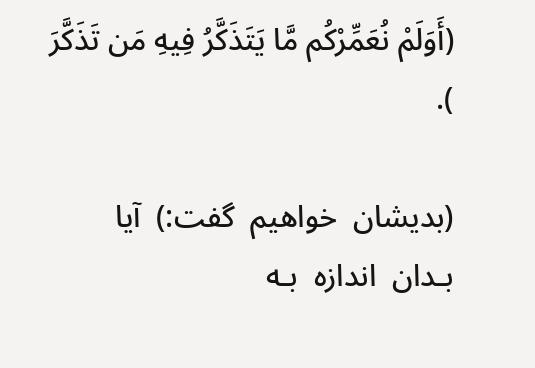(أَوَلَمْ نُعَمِّرْکُم مَّا یَتَذَکَّرُ فِیهِ مَن تَذَکَّرَ ).

(بدیشان  خواهیم  گفت:)  آیا  بـدان  اندازه  بـه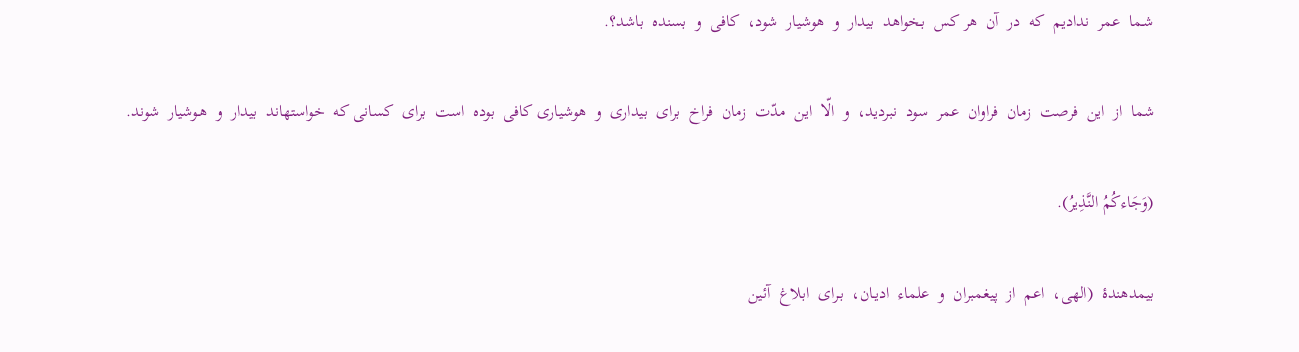شـما  عمر  ندادیم  که  در  آن  هر کس  بـخواهد  بیدار  و  هوشیار  شود،  کافی  و  بسنده  باشد؟‌.

شما  از  این  فرصت  زمان  فراوان  عمر  سود  نبردید،  و  الّا  این  مدّت  زمان  فراخ  برای  بیداری  و  هوشیاری کافی  بوده  است  برای  کسانی که  خواستهاند  بیدار  و  هـوشیار  شوند.

(وَجَاءکُمُ النَّذِیرُ).

بیمدهندۀ  (الهی،  اعم  از  پیغمبران  و  علماء  ادیـان،  بـرای  ابلاغ  آئین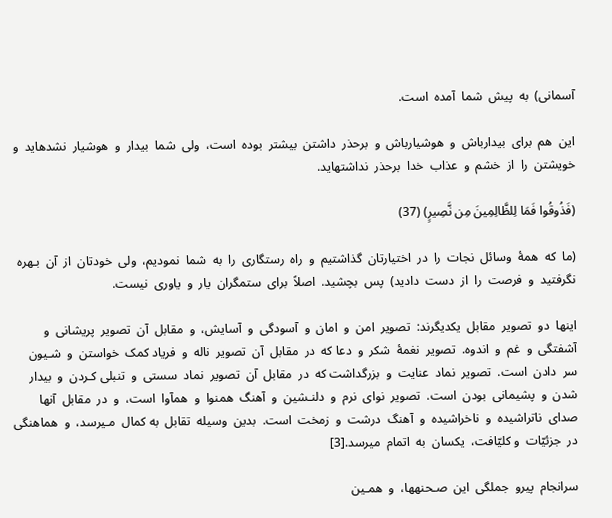آسمانی)  به  پیش  شما  آمده  است‌.

این  هم  برای  بیدارباش  و  هوشیارباش  و  برحذر  داشتن  بیشتر  بوده  است،  ولی  شما  بیدار  و  هوشیار  نشدهاید  و  خویشتن  را  از  خشم  و  عذاب  خدا  برحذر  نداشتهاید.

(فَذُوقُوا فَمَا لِلظَّالِمِینَ مِن نَّصِیرٍ) (37)

(ما  که  همۀ  وسائل  نجات  را  در  اختیارتان  گذاشتیم  و  راه  رستگاری  را  به  شما  نمودیم،  ولی  خودتان  از  آن  بـهره  نگرفتید  و  فرصت  را  از  دست  دادید)  پس  بچشید.  اصلاً  برای  ستمگران  یار  و  یاوری  نیست.

اینها  دو  تصویر  مقابل  یکدیگرند:  تصویر  امن  و  امان  و  آسودگی  و  آسایش،  و  مقابل  آن  تصویر  پریشانی  و  آشفتگی  و  غم  و  اندوه.  تصویر  نغمۀ  شکر  و  دعا که  در  مقابل  آن  تصویر  ناله  و  فریاد کمک  خواستن  و  شـیون  سر  دادن  است.  تصویر  نماد  عنایت  و  بزرگداشت که  در  مقابل  آن  تصویر  نماد  سستی  و  تنبلی کـردن  و  بیدار  شدن  و  پشیمانی  بودن  است.  تصویر  نوای  نرم  و  دلنـشین  و  آهنگ  همنوا  و  همآوا  است،  و  در  مقابل  آنها  صدای  ناتراشیده  و  ناخراشیده  و  آهنگ  درشت  و  زمخت  است.  بدین  وسیله  تقابل  به کمال  مـیرسد،  و  هماهنگی  در  جزئیّات  و کلیّافت،  یکسان  به  اتمام  میرسد.[3]

سرانجام  پیرو  جملگی  این  صـحنهها،  و  همـین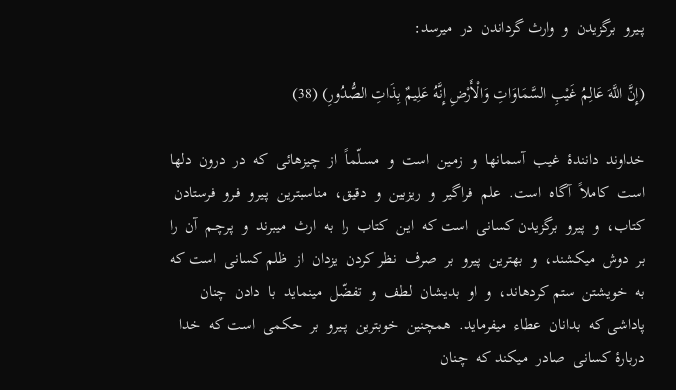پـیرو  برگزیدن  و  وارث گرداندن  در  میرسد:

(إِنَّ اللَّهَ عَالِمُ غَیْبِ السَّمَاوَاتِ وَالْأَرْضِ إِنَّهُ عَلِیمٌ بِذَاتِ الصُّدُورِ) (38)

خداوند  دانندۀ  غیب  آسمانها  و  زمـین  است  و  مسـلّماً  از  چیزهائی  که  در  درون  دلها  است  کاملاً  آگاه  است.  علم  فراگیر  و  ریزبین  و  دقیق،  مناسبترین  پـیرو  فـرو  فرستادن کتاب،  و  پیرو  برگزیدن کسانی  است که  ایـن  کتاب  را  به  ارث  میبرند  و  پـرچـم  آن  را  بر  دوش  میکشند،  و  بهترین  پیرو  بر  صرف  نظر کردن  یزدان  از  ظلم کسانی  است که  به  خویشتن  ستم کردهاند،  و  او  بدیشان  لطف  و  تفضّل  مینماید  با  دادن  چنان  پاداشی که  بدانان  عطاء  میفرماید.  همچنین  خوبترین  پـیرو  بر  حکمی  است که  خدا  دربارۀ کسانی  صادر  مـیکند که  چـنان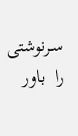سـرنوشتی  را  باور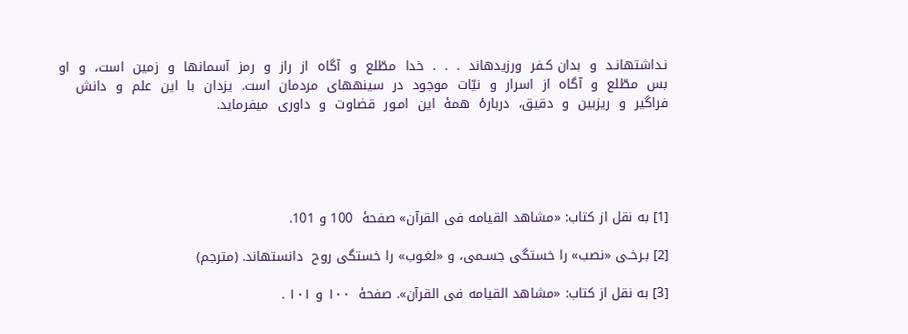نـداشتهانـد  و  بدان کـفر  ورزیدهاند  .  .  .  خدا  مطّلع  و  آگاه  از  راز  و  رمز  آسمانها  و  زمین  است،  و  او  بس  مطّلع  و  آگاه  از  اسرار  و  نیّات  موجود  در  سینههای  مردمان  است.  یزدان  با  این  علم  و  دانش  فراگیر  و  ریزبین  و  دقیق،  دربارۀ  همۀ  این  امـور  قضاوت  و  داوری  میفرماید.





[1] به نقل از کتاب‌: «مشاهد القیامه فی القرآن‌» صفحۀ  100 و 101.

[2] بـرخـی «نصب» را خستگی جسـمی، و «لغـوب» را خستگی روح  دانستهاند. (مترجم)

[3] به نقل از کتاب: «مشاهد القیامه فی القرآن». صفحۀ  ١٠٠ و ١٠١ .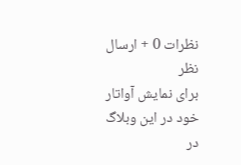نظرات 0 + ارسال نظر
برای نمایش آواتار خود در این وبلاگ در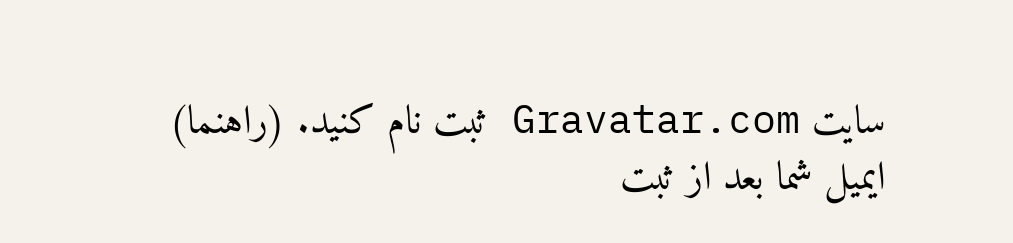سایت Gravatar.com ثبت نام کنید. (راهنما)
ایمیل شما بعد از ثبت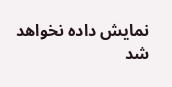نمایش داده نخواهد شد